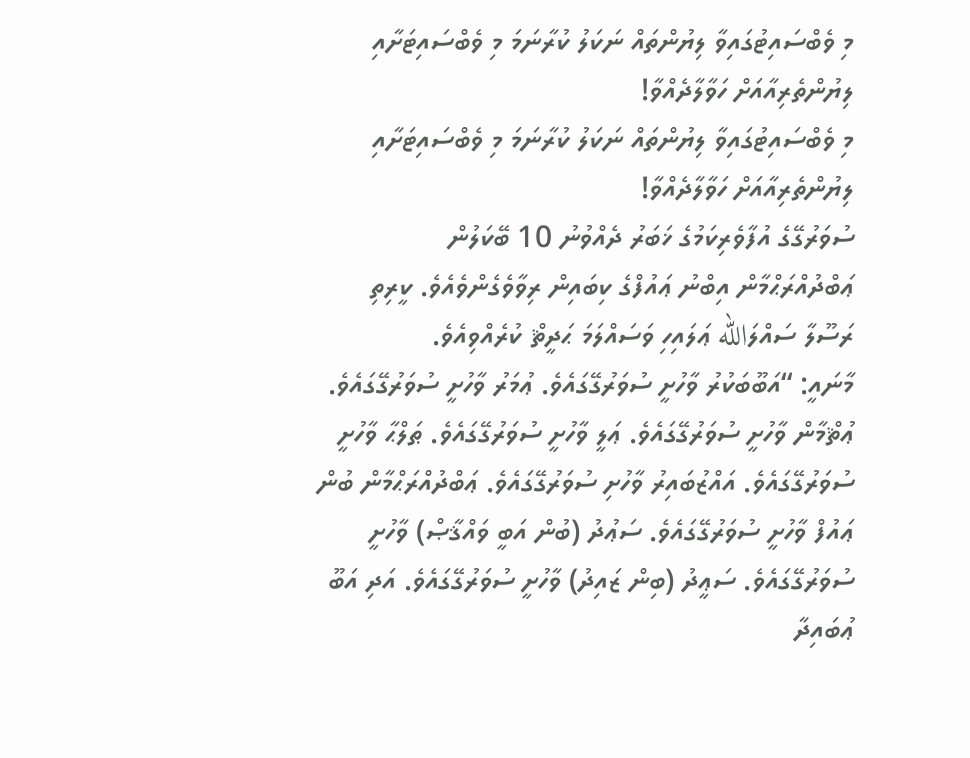މި ވެބްސައިޓުގައިވާ ލިޔުންތައް ނަކަލު ކުރާނަމަ މި ވެބްސައިޓަށާއި ލިޔުންތެރިއާއަށް ހަވާލާދެއްވާ!
މި ވެބްސައިޓުގައިވާ ލިޔުންތައް ނަކަލު ކުރާނަމަ މި ވެބްސައިޓަށާއި ލިޔުންތެރިއާއަށް ހަވާލާދެއްވާ!
ސުވަރުގޭގެ އުފާވެރިކަމުގެ ޚަބަރު ދެއްވުނު 10 ބޭކަލުން
ޢަބްދުއްރަޙްމާން އިބްނު ޢައުފްގެ ކިބައިން ރިވާވެގެންވެއެވެ. ކީރިތި ރަސޫލާ ސައްލަالله ޢަލައިހި ވަސައްލަމަ ޙަދީޘް ކުރެއްވިއެވެ.
މާނައީ: “އަބޫބަކުރު ވާހުށީ ސުވަރުގޭގައެވެ. ޢުމަރު ވާހުށީ ސުވަރުގޭގައެވެ. ޢުޘްމާން ވާހުށީ ސުވަރުގޭގައެވެ. ޢަލީ ވާހުށީ ސުވަރުގޭގައެވެ. ޠަލްޙާ ވާހުށީ ސުވަރުގޭގައެވެ. އައްޒުބައިރު ވާހުށި ސުވަރުގޭގައެވެ. ޢަބްދުއްރަޙްމާން ބުން ޢައުފް ވާހުށީ ސުވަރުގޭގައެވެ. ސަޢުދު (ބުން އަބީ ވައްޤާޞް) ވާހުށީ ސުވަރުގޭގައެވެ. ސަޢީދު (ބިން ޒައިދު) ވާހުށީ ސުވަރުގޭގައެވެ. އަދި އަބޫ ޢުބައިދާ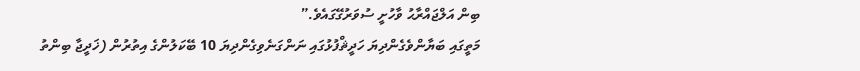ބިން އަލްޖައްރާޙު ވާހުށީ ސުވަރުގޭގައެވެ.”
މަތީގައި ބަޔާންވެގެންދިޔަ ހަދީޘްފުޅުގައި ނަންގަނެވިގެންދިޔަ 10 ބޭކަލުންގެ އިތުރުން (ޚަދީޖާ ބިންތު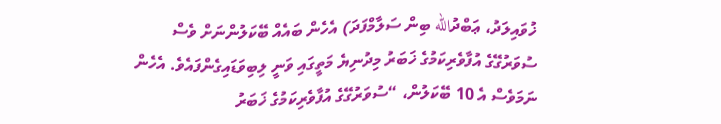ޚުވައިލަދު، ޢަބްދުالله ބިން ސަލާމްފަދަ) އެހެން ބައެއް ބޭކަލުންނަށް ވެސް ސުވަރުގޭގެ އުފާވެރިކަމުގެ ޚަބަރު މިދުނިޔެ މަތީގައި ވަނީ ލިބިވަޑައިގެންފައެވެ. އެހެން ނަމަވެސް އެ 10 ބޭކަލުން، “ސުވަރުގޭގެ އުފާވެރިކަމުގެ ޚަބަރު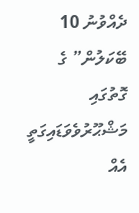ދެއްވުނު 10 ބޭކަލުން” ގެ ގޮތުގައި މަޝްޙޫރުވެވަޑައިގަތީ އެއް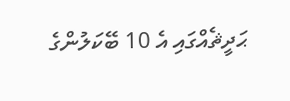ޙަދީޘެއްގައި އެ 10 ބޭކަލުންގެ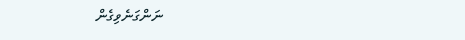ނަންގަނެވިގެން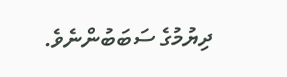ދިޔުމުގެ ސަބަބުންނެވެ.